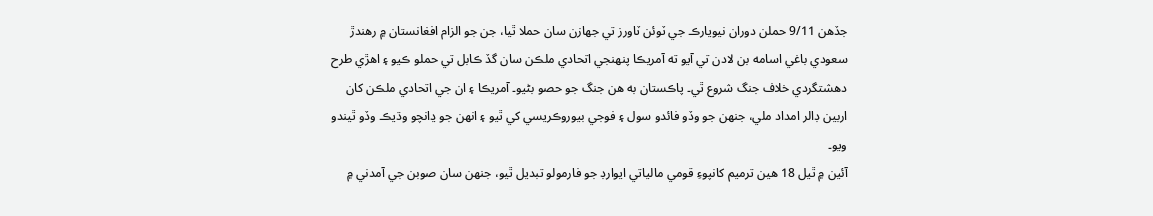جڏهن 9/11 حملن دوران نيويارڪ جي ٽوئن ٽاورز تي جهازن سان حملا ٿيا، جن جو الزام افغانستان ۾ رهندڙ سعودي باغي اسامه بن لادن تي آيو ته آمريڪا پنهنجي اتحادي ملڪن سان گڏ ڪابل تي حملو ڪيو ۽ اهڙي طرح دهشتگردي خلاف جنگ شروع ٿي۔ پاڪستان به هن جنگ جو حصو بڻيو۔ آمريڪا ۽ ان جي اتحادي ملڪن کان اربين ڊالر امداد ملي، جنهن جو وڏو فائدو سول ۽ فوجي بيوروڪريسي کي ٿيو ۽ انهن جو ڍانچو وڌيڪ وڏو ٿيندو ويو۔
آئين ۾ ٿيل 18 هين ترميم کانپوءِ قومي مالياتي ايوارڊ جو فارمولو تبديل ٿيو، جنهن سان صوبن جي آمدني ۾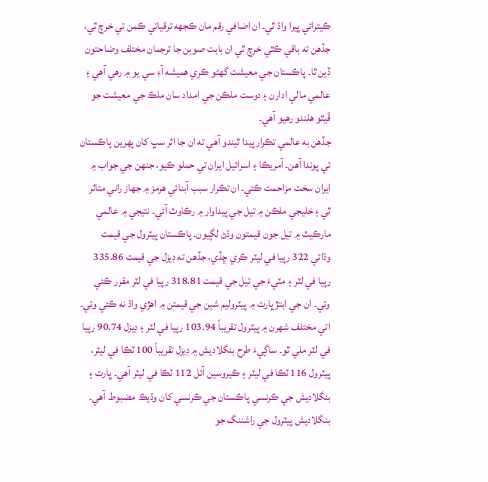ڪيترائي ڀيرا واڌ ٿي۔ ان اضافي رقم مان ڪجهه ترقياتي ڪمن تي خرچ ٿي، جڏهن ته باقي ڪٿي خرچ ٿي ان بابت صوبن جا ترجمان مختلف وضاحتون ڏين ٿا۔ پاڪستان جي معيشت گهڻو ڪري هميشه آءِ سي يو ۾ رهي آهي ۽ عالمي مالي ادارن ۽ دوست ملڪن جي امداد سان ملڪ جي معيشت جو ڦيٿو هلندو رهيو آهي۔
جڏهن به عالمي تڪرار پيدا ٿيندو آهي ته ان جا اثر سڀ کان پهرين پاڪستان تي پوندا آهن۔ آمريڪا ۽ اسرائيل ايران تي حملو ڪيو، جنهن جي جواب ۾ ايران سخت مزاحمت ڪئي۔ ان تڪرار سبب آبنائي هرمز ۾ جهاز راني متاثر ٿي ۽ خليجي ملڪن ۾ تيل جي پيداوار ۾ رڪاوٽ آئي۔ نتيجي ۾ عالمي مارڪيٽ ۾ تيل جون قيمتون وڌڻ لڳيون۔ پاڪستان پيٽرول جي قيمت وڌائي 322 رپيا في ليٽر ڪري ڇڏي، جڏهن ته ڊيزل جي قيمت 335.86 رپيا في لٽر ۽ مٽيءَ جي تيل جي قيمت 318.81 رپيا في لٽر مقرر ڪئي وئي۔ ان جي ابتڙ ڀارت ۾ پيٽروليم شين جي قيمتن ۾ اهڙي واڌ نه ڪئي وئي۔ اتي مختلف شهرن ۾ پيٽرول تقريباً 103.94 رپيا في لٽر ۽ ڊيزل 90.74 رپيا في لٽر ملي ٿو۔ ساڳيءَ طرح بنگلاديش ۾ ڊيزل تقريباً 100 ٽڪا في ليٽر، پيٽرول 116 ٽڪا في ليٽر ۽ ڪيروسين آئل 112 ٽڪا في ليٽر آهي۔ ڀارت ۽ بنگلاديش جي ڪرنسي پاڪستان جي ڪرنسي کان وڌيڪ مضبوط آهي۔ بنگلاديش پيٽرول جي راشننگ جو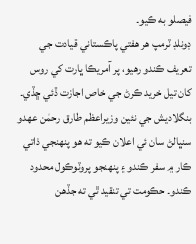فيصلو به ڪيو۔
ڊونلڊ ٽرمپ هر هفتي پاڪستاني قيادت جي تعريف ڪندو رهيو، پر آمريڪا ڀارت کي روس کان تيل خريد ڪرڻ جي خاص اجازت ڏئي ڇڏي۔ بنگلاديش جي نئين وزيراعظم طارق رحمٰن عهدو سنڀالڻ سان ئي اعلان ڪيو ته هو پنهنجي ذاتي ڪار ۾ سفر ڪندو ۽ پنهنجو پروٽوڪول محدود ڪندو۔ حڪومت تي تنقيد ٿي ته جڏهن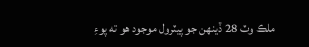ملڪ وٽ 28 ڏينهن جو پيٽرول موجود هو ته پوءِ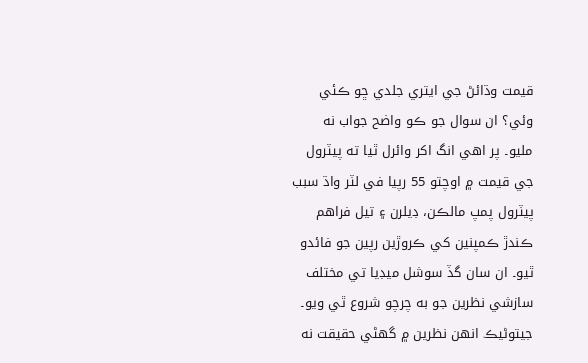قيمت وڌائڻ جي ايتري جلدي ڇو ڪئي وئي؟ ان سوال جو ڪو واضح جواب نه مليو۔ پر اهي انگ اکر وائرل ٿيا ته پيٽرول جي قيمت ۾ اوچتو 55 رپيا في لٽر واڌ سبب پيٽرول پمپ مالڪن، ڊيلرن ۽ تيل فراهم ڪندڙ ڪمپنين کي ڪروڙين رپين جو فائدو ٿيو۔ ان سان گڏ سوشل ميڊيا تي مختلف سازشي نظرين جو به چرچو شروع ٿي ويو۔ جيتوڻيڪ انهن نظرين ۾ گهڻي حقيقت نه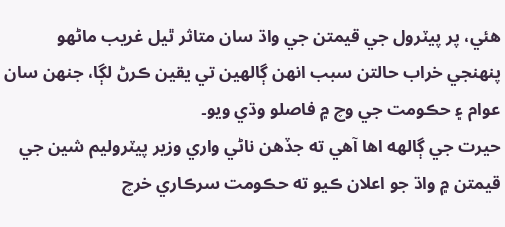هئي، پر پيٽرول جي قيمتن جي واڌ سان متاثر ٿيل غريب ماڻهو پنهنجي خراب حالتن سبب انهن ڳالهين تي يقين ڪرڻ لڳا، جنهن سان عوام ۽ حڪومت جي وچ ۾ فاصلو وڌي ويو۔
حيرت جي ڳالهه اها آهي ته جڏهن ناڻي واري وزير پيٽروليم شين جي قيمتن ۾ واڌ جو اعلان ڪيو ته حڪومت سرڪاري خرچ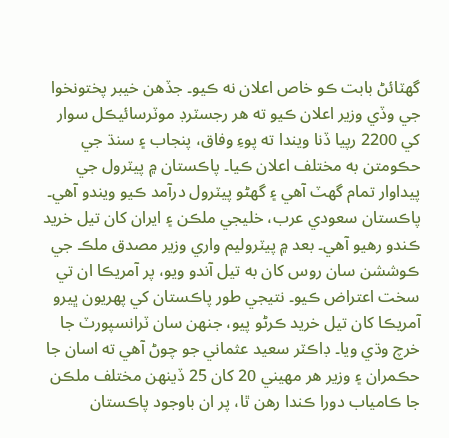گهٽائڻ بابت ڪو خاص اعلان نه ڪيو۔ جڏهن خيبر پختونخوا جي وڏي وزير اعلان ڪيو ته هر رجسٽرڊ موٽرسائيڪل سوار کي 2200 رپيا ڏنا ويندا ته پوءِ وفاق، پنجاب ۽ سنڌ جي حڪومتن به مختلف اعلان ڪيا۔ پاڪستان ۾ پيٽرول جي پيداوار تمام گهٽ آهي ۽ گهڻو پيٽرول درآمد ڪيو ويندو آهي۔ پاڪستان سعودي عرب، خليجي ملڪن ۽ ايران کان تيل خريد ڪندو رهيو آهي۔ بعد ۾ پيٽروليم واري وزير مصدق ملڪ جي ڪوششن سان روس کان به تيل آندو ويو، پر آمريڪا ان تي سخت اعتراض ڪيو۔ نتيجي طور پاڪستان کي پهريون ڀيرو آمريڪا کان تيل خريد ڪرڻو پيو، جنهن سان ٽرانسپورٽ جا خرچ وڌي ويا۔ ڊاڪٽر سعيد عثماني جو چوڻ آهي ته اسان جا حڪمران ۽ وزير هر مهيني 20 کان 25 ڏينهن مختلف ملڪن جا ڪامياب دورا ڪندا رهن ٿا، پر ان باوجود پاڪستان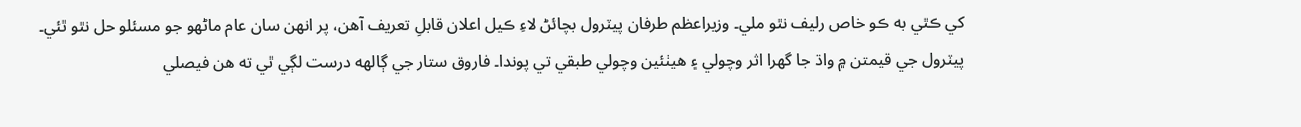کي ڪٿي به ڪو خاص رليف نٿو ملي۔ وزيراعظم طرفان پيٽرول بچائڻ لاءِ ڪيل اعلان قابلِ تعريف آهن، پر انهن سان عام ماڻهو جو مسئلو حل نٿو ٿئي۔
پيٽرول جي قيمتن ۾ واڌ جا گهرا اثر وچولي ۽ هيٺئين وچولي طبقي تي پوندا۔ فاروق ستار جي ڳالهه درست لڳي ٿي ته هن فيصلي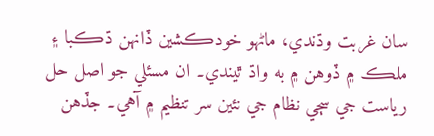سان غربت وڌندي، ماڻهو خودڪشين ڏانهن ڌڪبا ۽ ملڪ ۾ ڏوهن ۾ به واڌ ٿيندي۔ ان مسئلي جو اصل حل رياست جي سڄي نظام جي نئين سر تنظيم ۾ آهي۔ جڏهن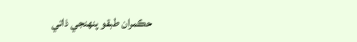حڪمران طبقو پنهنجي ذاتي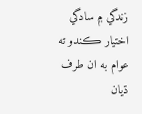زندگي ۾ سادگي اختيار ڪندو ته عوام به ان طرف ڌيان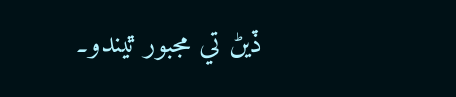ڏيڻ تي مجبور ٿيندو۔